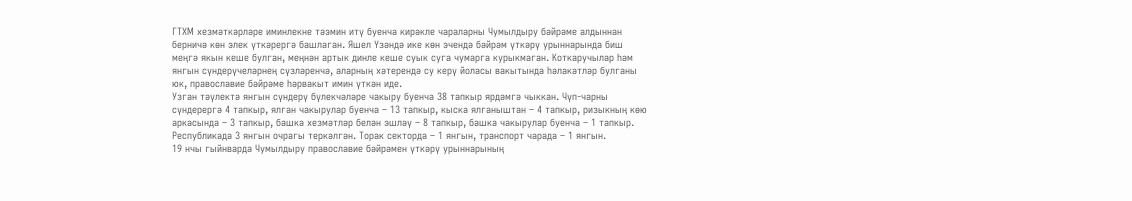ГТХМ хезмәткәрләре иминлекне тәэмин итү буенча кирәкле чараларны Чумылдыру бәйрәме алдыннан берничә көн элек үткәрергә башлаган. Яшел Үзәндә ике көн эчендә бәйрәм үткәрү урыннарында биш меңгә якын кеше булган, меңнән артык динле кеше суык суга чумарга курыкмаган. Коткаручылар һәм янгын сүндерүчеләрнең сүзләренчә, аларның хәтерендә су керү йоласы вакытында һәлакәтләр булганы юк, православие бәйрәме һәрвакыт имин үткән иде.
Узган тәүлектә янгын сүндерү бүлекчәләре чакыру буенча 38 тапкыр ярдәмгә чыккан. Чүп-чарны сүндерергә 4 тапкыр, ялган чакырулар буенча – 13 тапкыр, кыска ялганыштан – 4 тапкыр, ризыкның көю аркасында – 3 тапкыр, башка хезмәтләр белән эшләү – 8 тапкыр, башка чакырулар буенча – 1 тапкыр. Республикада 3 янгын очрагы теркәлгән. Торак секторда – 1 янгын, транспорт чарада – 1 янгын.
19 нчы гыйнварда Чумылдыру православие бәйрәмен үткәрү урыннарының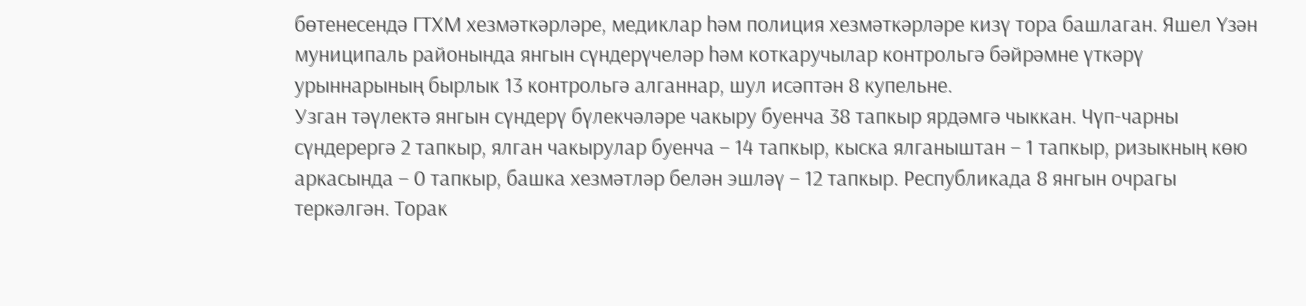бөтенесендә ГТХМ хезмәткәрләре, медиклар һәм полиция хезмәткәрләре кизү тора башлаган. Яшел Үзән муниципаль районында янгын сүндерүчеләр һәм коткаручылар контрольгә бәйрәмне үткәрү урыннарының бырлык 13 контрольгә алганнар, шул исәптән 8 купельне.
Узган тәүлектә янгын сүндерү бүлекчәләре чакыру буенча 38 тапкыр ярдәмгә чыккан. Чүп-чарны сүндерергә 2 тапкыр, ялган чакырулар буенча – 14 тапкыр, кыска ялганыштан – 1 тапкыр, ризыкның көю аркасында – 0 тапкыр, башка хезмәтләр белән эшләү – 12 тапкыр. Республикада 8 янгын очрагы теркәлгән. Торак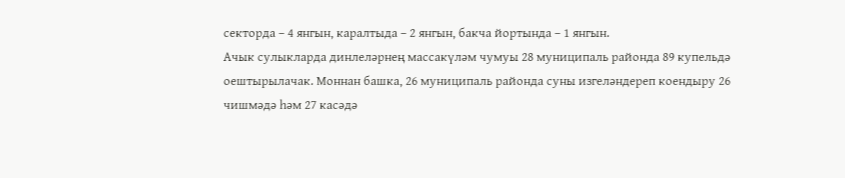секторда – 4 янгын, каралтыда – 2 янгын, бакча йортында – 1 янгын.
Ачык сулыкларда динлеләрнең массакүләм чумуы 28 муниципаль районда 89 купельдә оештырылачак. Моннан башка, 26 муниципаль районда суны изгеләндереп коендыру 26 чишмәдә һәм 27 касәдә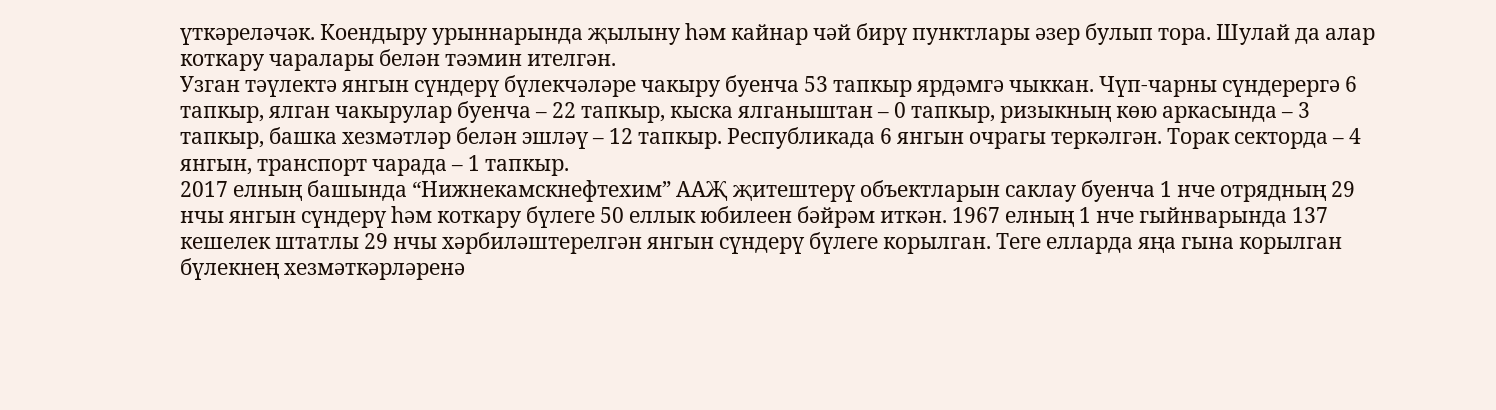үткәреләчәк. Коендыру урыннарында җылыну һәм кайнар чәй бирү пунктлары әзер булып тора. Шулай да алар коткару чаралары белән тәэмин ителгән.
Узган тәүлектә янгын сүндерү бүлекчәләре чакыру буенча 53 тапкыр ярдәмгә чыккан. Чүп-чарны сүндерергә 6 тапкыр, ялган чакырулар буенча – 22 тапкыр, кыска ялганыштан – 0 тапкыр, ризыкның көю аркасында – 3 тапкыр, башка хезмәтләр белән эшләү – 12 тапкыр. Республикада 6 янгын очрагы теркәлгән. Торак секторда – 4 янгын, транспорт чарада – 1 тапкыр.
2017 елның башында “Нижнекамскнефтехим” ААҖ җитештерү объектларын саклау буенча 1 нче отрядның 29 нчы янгын сүндерү һәм коткару бүлеге 50 еллык юбилеен бәйрәм иткән. 1967 елның 1 нче гыйнварында 137 кешелек штатлы 29 нчы хәрбиләштерелгән янгын сүндерү бүлеге корылган. Теге елларда яңа гына корылган бүлекнең хезмәткәрләренә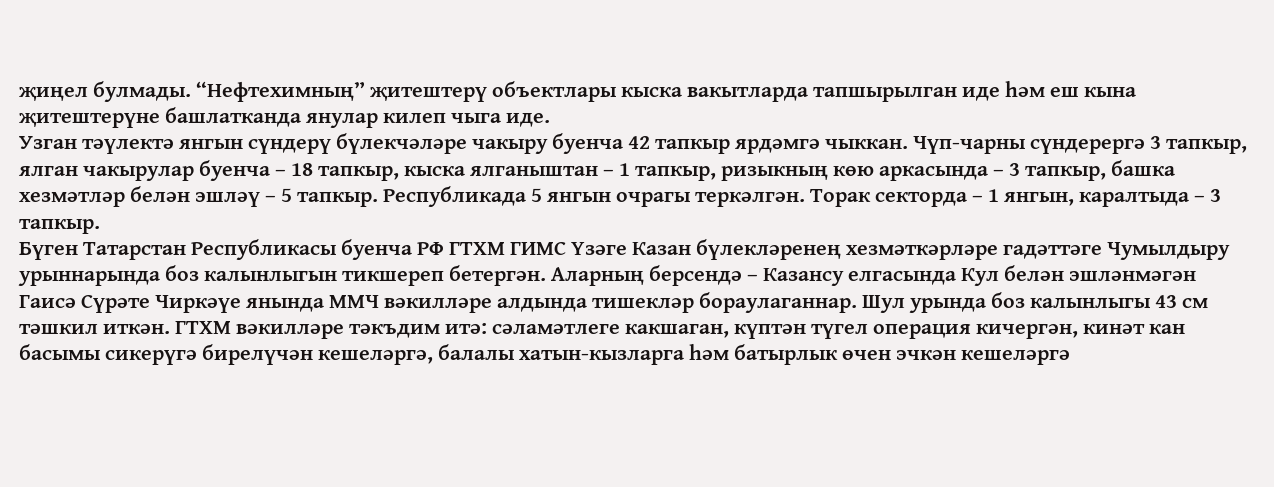җиңел булмады. “Нефтехимның” җитештерү объектлары кыска вакытларда тапшырылган иде һәм еш кына җитештерүне башлатканда янулар килеп чыга иде.
Узган тәүлектә янгын сүндерү бүлекчәләре чакыру буенча 42 тапкыр ярдәмгә чыккан. Чүп-чарны сүндерергә 3 тапкыр, ялган чакырулар буенча – 18 тапкыр, кыска ялганыштан – 1 тапкыр, ризыкның көю аркасында – 3 тапкыр, башка хезмәтләр белән эшләү – 5 тапкыр. Республикада 5 янгын очрагы теркәлгән. Торак секторда – 1 янгын, каралтыда – 3 тапкыр.
Бүген Татарстан Республикасы буенча РФ ГТХМ ГИМС Үзәге Казан бүлекләренең хезмәткәрләре гадәттәге Чумылдыру урыннарында боз калынлыгын тикшереп бетергән. Аларның берсендә – Казансу елгасында Кул белән эшләнмәгән Гаисә Сүрәте Чиркәүе янында ММЧ вәкилләре алдында тишекләр бораулаганнар. Шул урында боз калынлыгы 43 см тәшкил иткән. ГТХМ вәкилләре тәкъдим итә: сәламәтлеге какшаган, күптән түгел операция кичергән, кинәт кан басымы сикерүгә бирелүчән кешеләргә, балалы хатын-кызларга һәм батырлык өчен эчкән кешеләргә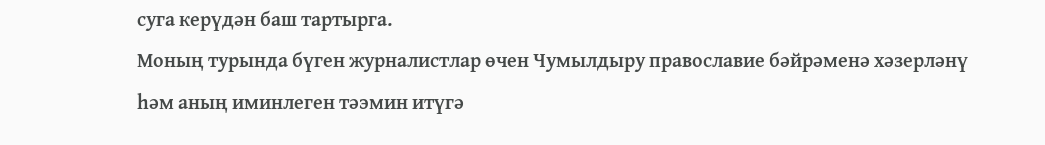суга керүдән баш тартырга.
Моның турында бүген журналистлар өчен Чумылдыру православие бәйрәменә хәзерләнү һәм аның иминлеген тәэмин итүгә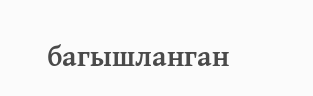багышланган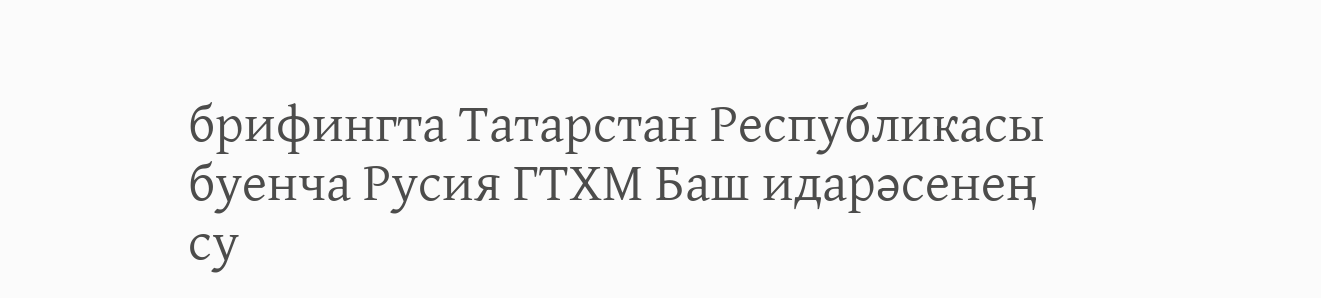брифингта Татарстан Республикасы буенча Русия ГТХМ Баш идарәсенең су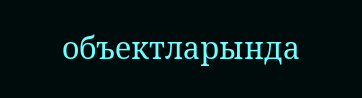объектларында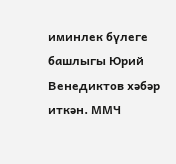иминлек бүлеге башлыгы Юрий Венедиктов хәбәр иткән. ММЧ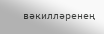вәкилләренең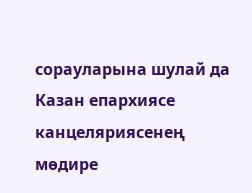сорауларына шулай да Казан епархиясе канцеляриясенең мөдире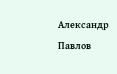Александр Павлов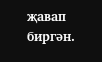җавап биргән.